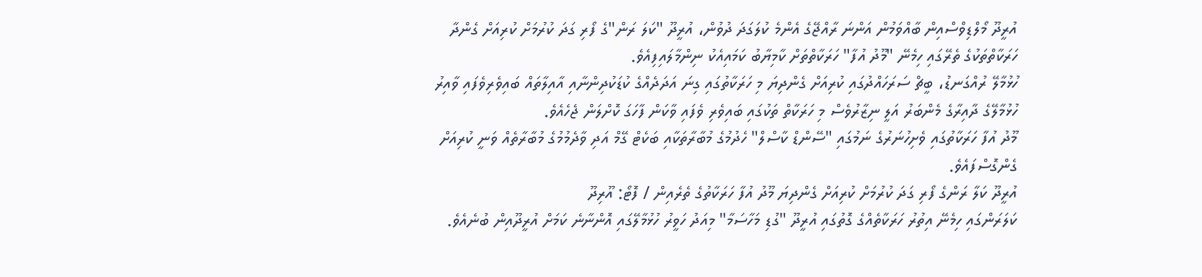އުރީދޫ މޯލްޑިވްސްއިން ބާއްވަމުން އަންނަ ރާއްޖޭގެ އެންމެ ކުލަގަދަ ދުވުން، އުރީދޫ "ކަލަ ރަން"ގެ ފޯރި ގަދަ ކުރުމަށް ކުރިއަށް ގެންދާ ހަރަކާތްތަކުގެ ތެރޭގައި ހިމެނޭ "މޫދު އުފާ" ހަރަކާތްތަށް ކާމިޔާބު ކަމައިއެކު ނިންމާލައިފިއެވެ.
ހުޅުމާލޭ ރުއްގަނޑު، ބީޗް ސަރަހައްދުގައި ކުރިއަށް ގެންދިޔަ މި ހަރަކާތުގައި ގިނަ އަދަދެއްގެ ކުޑަކުދިންނާއި އާއިލާތައް ބައިވެރިވެފައި ވާއިރު ހުޅުމާލޭގެ ދާއިރާގެ މެންބަރު އަލީ ނިޒާރުވެސް މި ހަރަކާތް ތަކުގައި ބައިވެރި ވެފައި ވާކަން ފާހަގަ ކޮށްލަން ޖެހެއެވެ.
މޫދު އުފާ ހަރަކާތުގައި ވެށިހުނަރުގެ ނަމުގައި "ސޭންޑް ކާސްލް" ހެދުމުގެ މުބާރާތަކާއި ބަކެޓް ގޭމް އަދި ވާދެމުމުގެ މުބާރާތެއް ވަނީ ކުރިއަށް ގެންގޮސްފައެވެ.
އުރީދޫ ކަލާ ރަންގެ ފޯރި ގަދަ ކުރުމަށް ކުރިއަށް ގެންދިޔަ މޫދު އުފާ ހަރަކާތުގެ ތެރެއިން / ފޮޓޯ: އޫރިދޫ
ކަލަރަންގައި ހިމެނޭ އިތުރު ހަރަކާތެއްގެ ގޮތުގައި އުރީދޫ "ގުޑި މަހާސަމާ" މިއަދު ހަވީރު ހުޅުމާލޭގައި އޮންނާނެ ކަމަށް އުރީދޫއިން ބުނެއެވެ.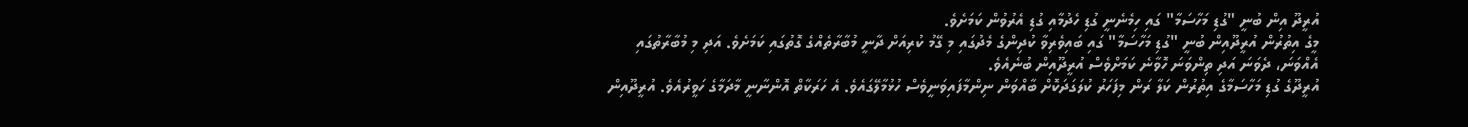އުރީދޫ އިން ބުނީ "ގުޑި މަހާސަމާ" ގައި ހިމެނެނީ ގުޑި ހެދުމާއި ގުޑި އެރުވުން ކަމަށެވެ.
މީގެ އިތުރުން އުރީދޫއިން ބުނީ "ގުޑި މަހާސަމާ" ގައި ބައިވެރިވާ ކުދިންގެ މެދުގައި މި ގޭމު ކުރިއަށް ދާނީ މުބާރާތެއްގެ ގޮތުގައި ކަމަށެވެ. އަދި މި މުބާރާތުގައި އެއްވަނަ، ދެވަނަ އަދި ތިންވަނަ ހޮވާނެ ކަމަށްވެސް އުރީދޫއިން ބުނެއެވެ.
އުރީދޫގެ ގުޑި މަހާސަމާގެ އިތުރުން ކަލާ ރަން މިފަހަރު ކުލަގަދަކޮށް ބާއްވަން ނިންމާފައިވަނީވެސް ހުޅުމާލޭގައެވެ. އެ ހަރަކާތް އޮންނާނީ މާދަމާގެ ހަވީރުއެވެ. އުރީދޫއިން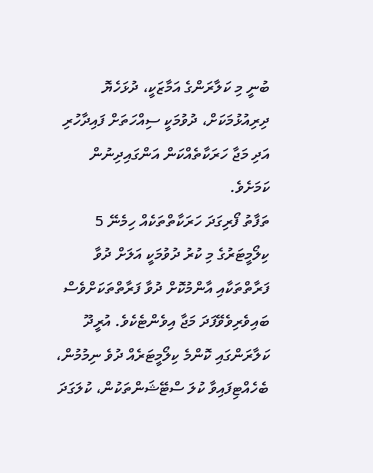ބުނީ މި ކަލާރަންގެ އަމާޒަކީ، ދުޅަހެޔޮ ދިރިއުޅުމަކަށް، ދުވުމަކީ ސިއްހަތަށް ފައިދާހުރި އަދި މަޖާ ހަރަކާތެއްކަން އަންގައިދިނުން ކަމަށެވެ.
ތަފާތު ފޯރިގަދަ ހަރަކާތްތަކެއް ހިމެނޭ 5 ކިލޯމީޓަރުގެ މި ކުރު ދުވުމަކީ އަލަށް ދުވާ ފަރާތްތަކާއި އާންމުކޮށް ދުވާ ފަރާތްތަކަށްވެސް ބައިވެރިވެވޭފަދަ މަޖާ އިވެންޓެކެވެ. އުރީދޫ ކަލާރަންގައި ކޮންމެ ކިލޯމީޓަރެއް ދުވެ ނިމުމުން، ބެހެއްޓިފައިވާ ކުލަ ސްޓޭޝަންތަކުން، ކުލަގަދަ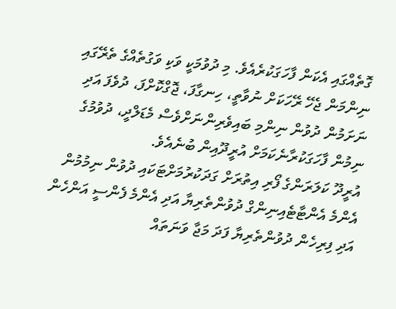ގޮތެއްގައި އެކަން ފާހަގަކުރެއެވެ. މި ދުވުމަކީ ވަކި ވަގުތެއްގެ ތެރޭގައި ނިންމަން ޖެހޭ ރޭހަކަށް ނުވާތީ، ހިނގާފަ، ޖޮގްކޮށްފަ، ދުވެފަ އަދި ނަށަމުން ދުވުން ނިންމި ބައިވެރިންނަށްވެސް މެޑަލްދީ، ދުވުމުގެ ނިމުން ފާހަގަކުރާނެކަމަށް އުރީދޫއިން ބުނެއެވެ.
އުރީދޫ ކަލަރަންގެ ފޯރި އިތުރަށް ގަދަކުރުމަށްޓަކައި ދުވުން ނިމުމުން އެންމެ އެންޓާޓެއިނިންގް ދުވުންތެރިޔާ އަދި އެންމެ ފެންސީ އަންހެން އަދި ފިރިހެން ދުވުންތެރިޔާ ފަދަ މަޖާ ވަނަތައް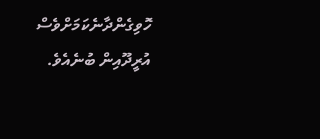ހޮވިގެންދާނެކަމަށްވެސް އުރީދޫއިން ބުނެއެވެ.